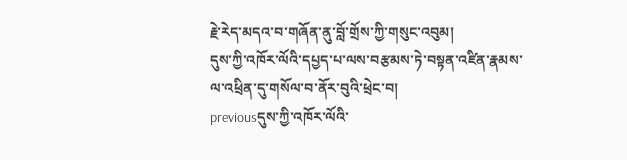རྗེ་རེད་མདའ་བ་གཞོན་ནུ་བློ་གྲོས་ཀྱི་གསུང་འབུམ།
དུས་ཀྱི་འཁོར་ལོའི་དཔྱད་པ་ལས་བརྩམས་ཏེ་བསྟན་འཛིན་རྣམས་ལ་འཕྲིན་དུ་གསོལ་བ་ནོར་བུའི་ཕྲེང་བ།
previousདུས་ཀྱི་འཁོར་ལོའི་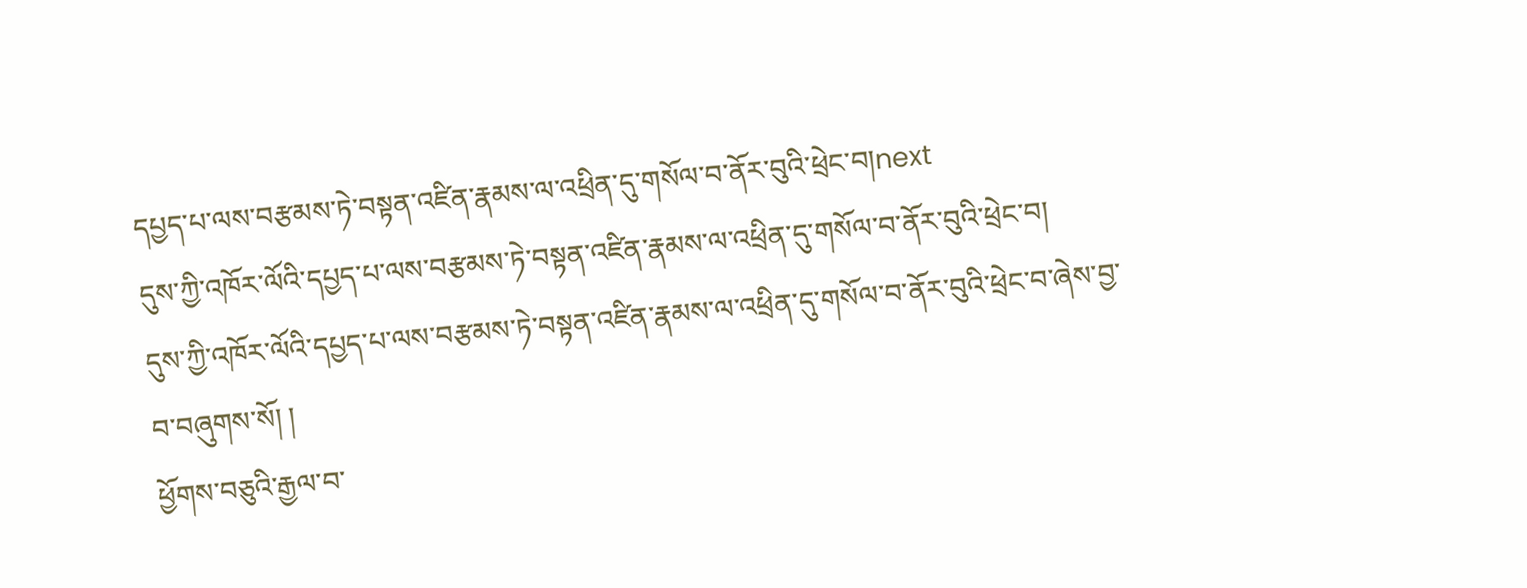དཔྱད་པ་ལས་བརྩམས་ཏེ་བསྟན་འཛིན་རྣམས་ལ་འཕྲིན་དུ་གསོལ་བ་ནོར་བུའི་ཕྲེང་བ།next
དུས་ཀྱི་འཁོར་ལོའི་དཔྱད་པ་ལས་བརྩམས་ཏེ་བསྟན་འཛིན་རྣམས་ལ་འཕྲིན་དུ་གསོལ་བ་ནོར་བུའི་ཕྲེང་བ།
དུས་ཀྱི་འཁོར་ལོའི་དཔྱད་པ་ལས་བརྩམས་ཏེ་བསྟན་འཛིན་རྣམས་ལ་འཕྲིན་དུ་གསོལ་བ་ནོར་བུའི་ཕྲེང་བ་ཞེས་བྱ་བ་བཞུགས་སོ། །
ཕྱོགས་བཅུའི་རྒྱལ་བ་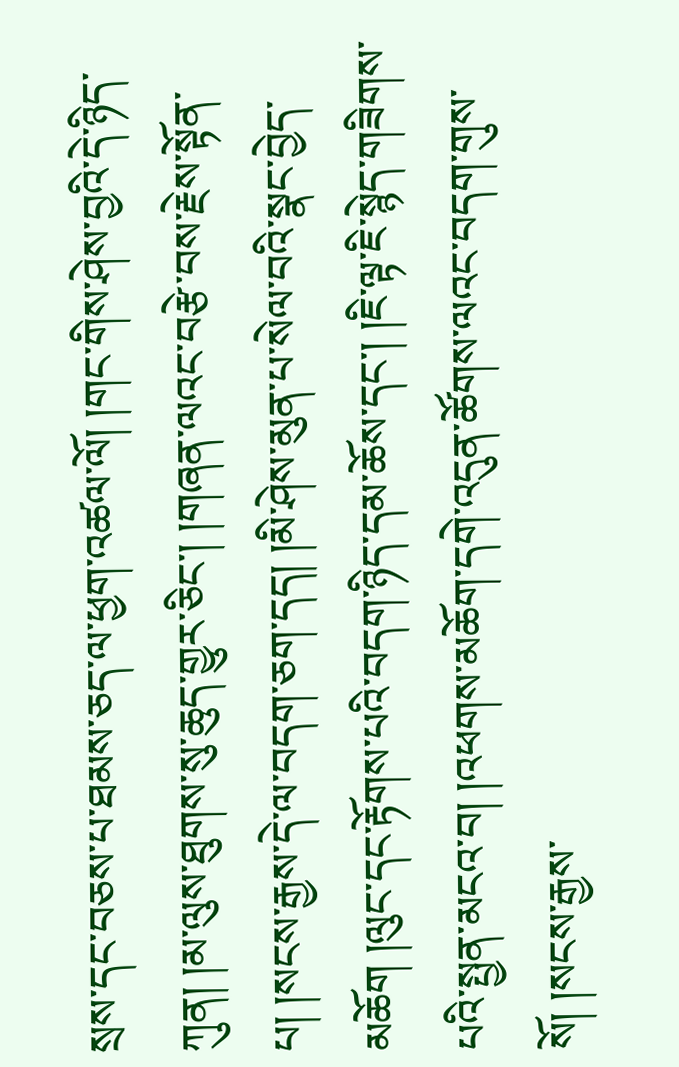སྲས་དང་བཅས་པ་ཐམས་ཅད་ལ་ཕྱག་འཚལ་ལོ། །གང་གིས་ཤེས་བྱའི་དེ་ཉིད་ཀུན། །མ་ལུས་ཐུགས་སུ་ཆུད་གྱུར་ཅིང་། །གཞན་ལའང་བརྩེ་བས་རྗེས་སྟོན་པ། །སངས་རྒྱས་དེ་ལ་བདག་ཅག་དད། །མི་ཤེས་མུན་པ་སེལ་བའི་སྣང་བྱེད་མཆོག །ལུང་དང་རྟོགས་པའི་བདག་ཉིད་དམ་ཆོས་དང་། །ཇི་ལྟ་ཇི་སྙེད་གཟིགས་པའི་སྤྱན་མངའ་བ། །འཕགས་མཆོག་དགེ་འདུན་ཚོགས་ལའང་བདག་གུས་སོ། །སངས་རྒྱས་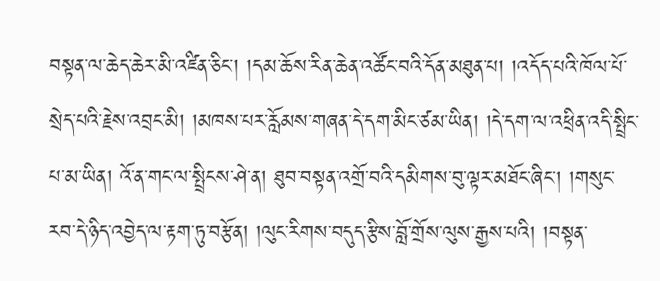བསྟན་ལ་ཆེད་ཆེར་མི་འཛིན་ཅིང་། །དམ་ཆོས་རིན་ཆེན་འཚོང་བའི་དོན་མཐུན་པ། །འདོད་པའི་ཁོལ་པོ་སྲེད་པའི་རྗེས་འབྲང་མི། །མཁས་པར་རློམས་གཞན་དེ་དག་མིང་ཙམ་ཡིན། །དེ་དག་ལ་འཕྲིན་འདི་སྤྲིང་པ་མ་ཡིན། འོ་ན་གང་ལ་སྤྲིངས་ཤེ་ན། ཐུབ་བསྟན་འགྲོ་བའི་དམིགས་བུ་ལྟར་མཐོང་ཞིང་། །གསུང་རབ་དེ་ཉིད་འབྱེད་ལ་རྟག་ཏུ་བརྩོན། །ལུང་རིགས་བདུད་རྩིས་བློ་གྲོས་ལུས་རྒྱས་པའི། །བསྟན་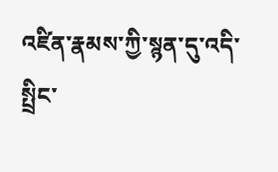འཛིན་རྣམས་ཀྱི་སྙན་དུ་འདི་སྤྲིང་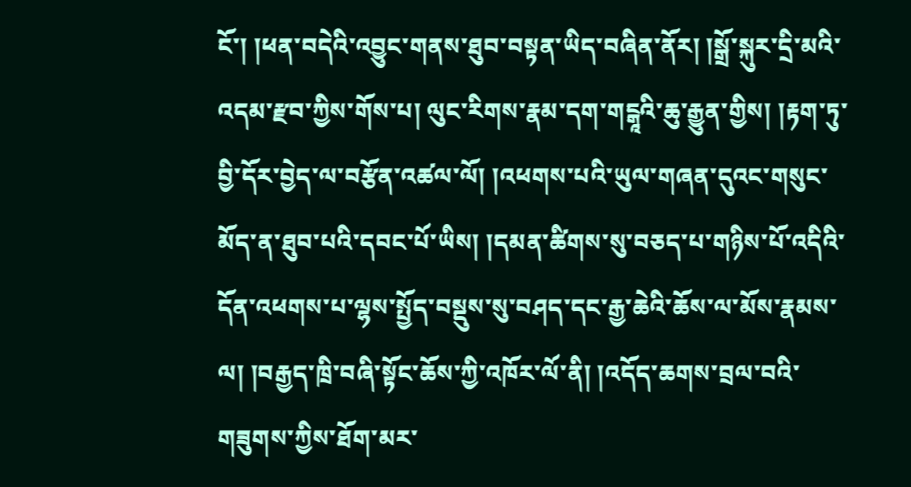ངོ་། །ཕན་བདེའི་འབྱུང་གནས་ཐུབ་བསྟན་ཡིད་བཞིན་ནོར། །སྒྲོ་སྐུར་དྲི་མའི་འདམ་རྫབ་ཀྱིས་གོས་པ། ལུང་རིགས་རྣམ་དག་གངྒཱའི་ཆུ་རྒྱུན་གྱིས། །རྟག་ཏུ་བྱི་དོར་བྱེད་ལ་བརྩོན་འཚལ་ལོ། །འཕགས་པའི་ཡུལ་གཞན་དུའང་གསུང་མོད་ན་ཐུབ་པའི་དབང་པོ་ཡིས། །དམན་ཚིགས་སུ་བཅད་པ་གཉིས་པོ་འདིའི་དོན་འཕགས་པ་ལྷས་སྤྱོད་བསྡུས་སུ་བཤད་དང་རྒྱ་ཆེའི་ཆོས་ལ་མོས་རྣམས་ལ། །བརྒྱད་ཁྲི་བཞི་སྟོང་ཆོས་ཀྱི་འཁོར་ལོ་ནི། །འདོད་ཆགས་བྲལ་བའི་གཟུགས་ཀྱིས་ཐོག་མར་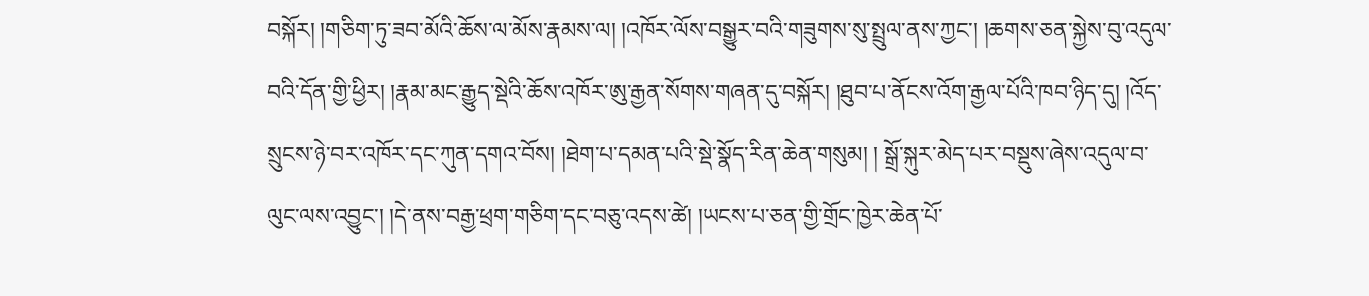བསྐོར། །གཅིག་ཏུ་ཟབ་མོའི་ཆོས་ལ་མོས་རྣམས་ལ། །འཁོར་ལོས་བསྒྱུར་བའི་གཟུགས་སུ་སྤྲུལ་ནས་ཀྱང་། །ཆགས་ཅན་སྐྱེས་བུ་འདུལ་བའི་དོན་གྱི་ཕྱིར། །རྣམ་མང་རྒྱུད་སྡེའི་ཆོས་འཁོར་ཨུ་རྒྱན་སོགས་གཞན་དུ་བསྐོར། །ཐུབ་པ་ནོངས་འོག་རྒྱལ་པོའི་ཁབ་ཉིད་དུ། །འོད་སྲུངས་ཉེ་བར་འཁོར་དང་ཀུན་དགའ་བོས། །ཐེག་པ་དམན་པའི་སྡེ་སྣོད་རིན་ཆེན་གསུམ། ། སྒྲོ་སྐུར་མེད་པར་བསྡུས་ཞེས་འདུལ་བ་ལུང་ལས་འབྱུང་། །དེ་ནས་བརྒྱ་ཕྲག་གཅིག་དང་བཅུ་འདས་ཚེ། །ཡངས་པ་ཅན་གྱི་གྲོང་ཁྱེར་ཆེན་པོ་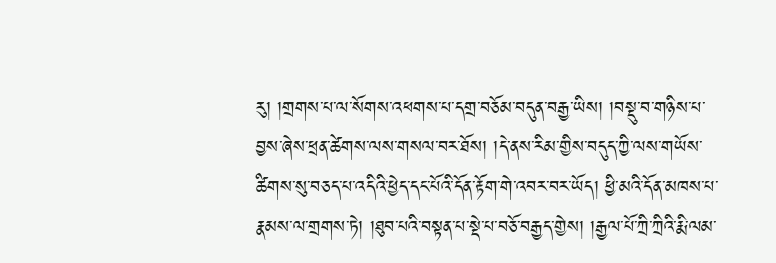རུ། །གྲགས་པ་ལ་སོགས་འཕགས་པ་དགྲ་བཅོམ་བདུན་བརྒྱ་ཡིས། །བསྡུ་བ་གཉིས་པ་བྱས་ཞེས་ཕྲན་ཚེགས་ལས་གསལ་བར་ཐོས། །དེ་ནས་རིམ་གྱིས་བདུད་ཀྱི་ལས་གཡོས་ཚིགས་སུ་བཅད་པ་འདིའི་ཕྱེད་དང་པོའི་དོན་རྟོག་གེ་འབར་བར་ཡོད། ཕྱི་མའི་དོན་མཁས་པ་རྣམས་ལ་གྲགས་ཏེ། །ཐུབ་པའི་བསྟན་པ་སྡེ་པ་བཅོ་བརྒྱད་གྱེས། །རྒྱལ་པོ་ཀྲི་ཀྲིའི་རྨི་ལམ་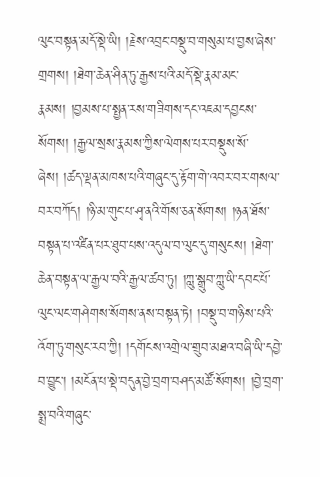ལུང་བསྟན་མདོ་སྡེ་ཡི། །རྗེས་འབྲང་བསྡུ་བ་གསུམ་པ་བྱས་ཞེས་གྲགས། །ཐེག་ཆེན་ཤིན་ཏུ་རྒྱས་པའི་མདོ་སྡེ་རྣམ་མང་རྣམས། །བྱམས་པ་སྤྱན་རས་གཟིགས་དང་འཇམ་དབྱངས་སོགས། །རྒྱལ་སྲས་རྣམས་ཀྱིས་ལེགས་པར་བསྡུས་སོ་ཞེས། །ཚད་ལྡན་མཁས་པའི་གཞུང་དུ་རྟོག་གེ་འབར་བར་གསལ་བར་བཀོད། །ཉི་མ་གུང་པ་ཤྭ་ནའི་གོས་ཅན་སོགས། །ཉན་ཐོས་བསྟན་པ་འཛིན་པར་ཐུབ་པས་འདུལ་བ་ལུང་དུ་གསུངས། །ཐེག་ཆེན་བསྟན་ལ་རྒྱལ་བའི་རྒྱལ་ཚབ་ཏུ། །ཀླུ་སྒྲུབ་ཀླུ་ཡི་དབང་པོ་ལུང་ལང་གཤེགས་སོགས་ནས་བསྟན་ཏེ། །བསྡུ་བ་གཉིས་པའི་འོག་ཏུ་གསུང་རབ་ཀྱི། །དགོངས་འགྲེལ་གྲུབ་མཐའ་བཞི་ཡི་དབྱེ་བ་བྱུང་། །མངོན་པ་སྡེ་བདུན་བྱེ་བྲག་བཤད་མཚོ་སོགས། །བྱེ་བྲག་སྨྲ་བའི་གཞུང་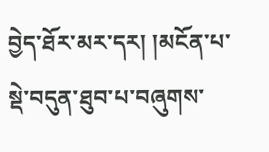བྱེད་ཐོར་མར་དར། །མངོན་པ་སྡེ་བདུན་ཐུབ་པ་བཞུགས་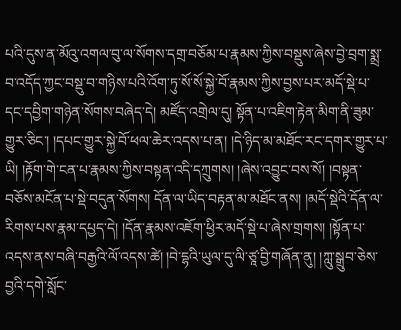པའི་དུས་ན་མོའུ་འགལ་བུ་ལ་སོགས་དགྲ་བཅོམ་པ་རྣམས་ཀྱིས་བསྡུས་ཞེས་བྱེ་བྲག་སྨྲ་བ་འདོད་ཀྱང་བསྡུ་བ་གཉིས་པའི་འོག་ཏུ་སོ་སོ་སྐྱེ་བོ་རྣམས་ཀྱིས་བྱས་པར་མདོ་སྡེ་པ་དང་དབྱིག་གཉེན་སོགས་བཞེད་དེ། མཛོད་འགྲེལ་དུ། སྟོན་པ་འཇིག་རྟེན་མིག་ནི་ཟུམ་གྱུར་ཅིང་། །དཔང་གྱུར་སྐྱེ་བོ་ཕལ་ཆེར་འདས་པ་ན། །དེ་ཉིད་མ་མཐོང་རང་དགར་གྱུར་པ་ཡི། །རྟོག་གེ་ངན་པ་རྣམས་ཀྱིས་བསྟན་འདི་དཀྲུགས། །ཞེས་འབྱུང་བས་སོ། །བསྟན་བཅོས་མངོན་པ་སྡེ་བདུན་སོགས། དོན་ལ་ཡིད་བརྟན་མ་མཐོང་ནས། །མདོ་སྡེའི་དོན་ལ་རིགས་པས་རྣམ་དཔྱད་དེ། །དོན་རྣམས་འཇོག་ཕྱིར་མདོ་སྡེ་པ་ཞེས་གྲགས། །སྟོན་པ་འདས་ནས་བཞི་བརྒྱའི་ལོ་འདས་ཚེ། །བེ་དྷའི་ཡུལ་དུ་ལི་ཙཱ་བྱི་གཞོན་ནུ། །ཀླུ་སྒྲུབ་ཅེས་བྱའི་དགེ་སློང་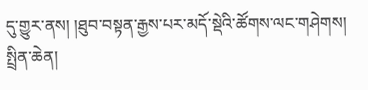དུ་གྱུར་ནས། །ཐུབ་བསྟན་རྒྱས་པར་མདོ་སྡེའི་ཚོགས་ལང་གཤེགས། སྤྲིན་ཆེན།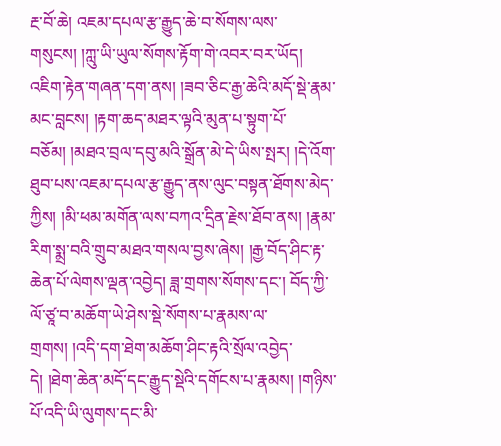རྔ་བོ་ཆེ། འཇམ་དཔལ་རྩ་རྒྱུད་ཆེ་བ་སོགས་ལས་གསུངས། །ཀླུ་ཡི་ཡུལ་སོགས་རྟོག་གེ་འབར་བར་ཡོད། འཇིག་རྟེན་གཞན་དག་ནས། །ཟབ་ཅིང་རྒྱ་ཆེའི་མདོ་སྡེ་རྣམ་མང་བླངས། །རྟག་ཆད་མཐར་ལྟའི་མུན་པ་སྟུག་པོ་བཅོམ། །མཐའ་བྲལ་དབུ་མའི་སྒྲོན་མེ་དེ་ཡིས་སྤར། །དེ་འོག་ཐུབ་པས་འཇམ་དཔལ་རྩ་རྒྱུད་ནས་ལུང་བསྟན་ཐོགས་མེད་ཀྱིས། །མི་ཕམ་མགོན་ལས་བཀའ་དྲིན་རྗེས་ཐོབ་ནས། །རྣམ་རིག་སྨྲ་བའི་གྲུབ་མཐའ་གསལ་བྱས་ཞེས། །རྒྱ་བོད་ཤིང་རྟ་ཆེན་པོ་ལེགས་ལྡན་འབྱེད། ཟླ་གྲགས་སོགས་དང་། བོད་ཀྱི་ལོ་ཙཱ་བ་མཆོག་ཡེ་ཤེས་སྡེ་སོགས་པ་རྣམས་ལ་གྲགས། །འདི་དག་ཐེག་མཆོག་ཤིང་རྟའི་སྲོལ་འབྱེད་དེ། །ཐེག་ཆེན་མདོ་དང་རྒྱུད་སྡེའི་དགོངས་པ་རྣམས། །གཉིས་པོ་འདི་ཡི་ལུགས་དང་མི་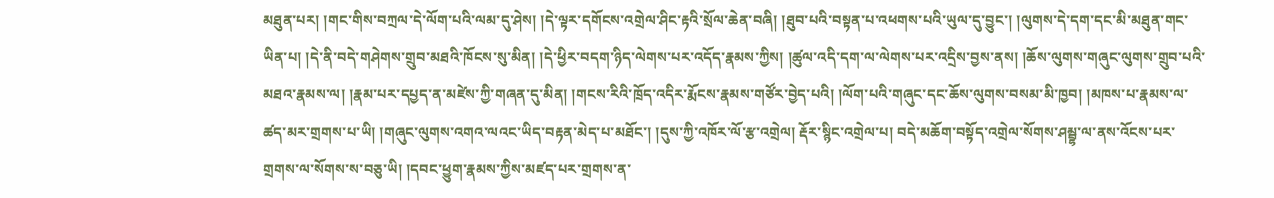མཐུན་པར། །གང་གིས་བཀྲལ་དེ་ལོག་པའི་ལམ་དུ་ཤེས། །དེ་ལྟར་དགོངས་འགྲེལ་ཤིང་རྟའི་སྲོལ་ཆེན་བཞི། །ཐུབ་པའི་བསྟན་པ་འཕགས་པའི་ཡུལ་དུ་བྱུང་། །ལུགས་དེ་དག་དང་མི་མཐུན་གང་ཡིན་པ། །དེ་ནི་བདེ་གཤེགས་གྲུབ་མཐའི་ཁོངས་སུ་མིན། །དེ་ཕྱིར་བདག་ཉིད་ལེགས་པར་འདོད་རྣམས་ཀྱིས། །ཚུལ་འདི་དག་ལ་ལེགས་པར་འདྲིས་བྱས་ནས། །ཆོས་ལུགས་གཞུང་ལུགས་གྲུབ་པའི་མཐའ་རྣམས་ལ། །རྣམ་པར་དཔྱད་ན་མཛེས་ཀྱི་གཞན་དུ་མིན། །གངས་རིའི་ཁྲོད་འདིར་རྨོངས་རྣམས་གཙོར་བྱེད་པའི། །ལོག་པའི་གཞུང་དང་ཆོས་ལུགས་བསམ་མི་ཁྱབ། །མཁས་པ་རྣམས་ལ་ཚད་མར་གྲགས་པ་ཡི། །གཞུང་ལུགས་འགའ་ལའང་ཡིད་བརྟན་མེད་པ་མཐོང་། །དུས་ཀྱི་འཁོར་ལོ་རྩ་འགྲེལ། རྡོར་སྙིང་འགྲེལ་པ། བདེ་མཆོག་བསྟོད་འགྲེལ་སོགས་ཤམྦྷ་ལ་ནས་འོངས་པར་གྲགས་ལ་སོགས་ས་བཅུ་ཡི། །དབང་ཕྱུག་རྣམས་ཀྱིས་མཛད་པར་གྲགས་ན་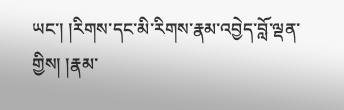ཡང་། །རིགས་དང་མི་རིགས་རྣམ་འབྱེད་བློ་ལྡན་གྱིས། །རྣམ་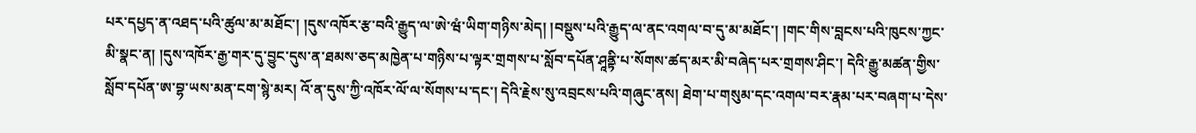པར་དཔྱད་ན་འཐད་པའི་ཚུལ་མ་མཐོང་། །དུས་འཁོར་རྩ་བའི་རྒྱུད་ལ་ཨེ་ཝཾ་ཡིག་གཉིས་མེད། །བསྡུས་པའི་རྒྱུད་ལ་ནང་འགལ་བ་དུ་མ་མཐོང་། །གང་གིས་བླངས་པའི་ཁུངས་ཀྱང་མི་སྣང་ན། །དུས་འཁོར་རྒྱ་གར་དུ་བྱུང་དུས་ན་ཐམས་ཅད་མཁྱེན་པ་གཉིས་པ་ལྟར་གྲགས་པ་སློབ་དཔོན་ཤཱནྟི་པ་སོགས་ཚད་མར་མི་བཞེད་པར་གྲགས་ཤིང་། དེའི་རྒྱུ་མཚན་གྱིས་སློབ་དཔོན་ཨ་བྷ་ཡས་མན་ངག་སྙེ་མར། འོ་ན་དུས་ཀྱི་འཁོར་ལོ་ལ་སོགས་པ་དང་། དེའི་རྗེས་སུ་འབྲངས་པའི་གཞུང་ནས། ཐེག་པ་གསུམ་དང་འགལ་བར་རྣམ་པར་བཞག་པ་དེས་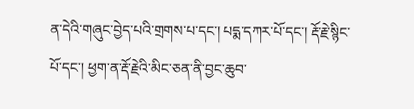ན་དེའི་གཞུང་བྱེད་པའི་གྲགས་པ་དང་། པདྨ་དཀར་པོ་དང་། རྡོ་རྗེ་སྙིང་པོ་དང་། ཕྱག་ན་རྡོ་རྗེའི་མིང་ཅན་ནི་བྱང་ཆུབ་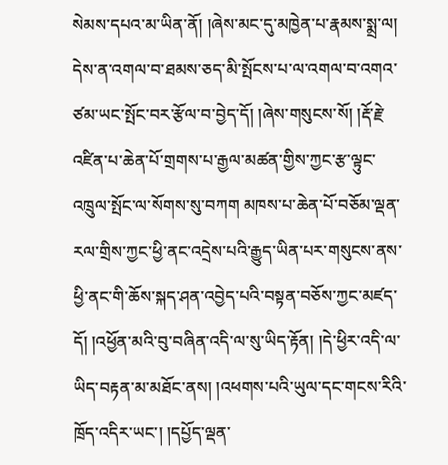སེམས་དཔའ་མ་ཡིན་ནོ། །ཞེས་མང་དུ་མཁྱེན་པ་རྣམས་སྨྲ་ལ། དེས་ན་འགལ་བ་ཐམས་ཅད་མི་སྤོངས་པ་ལ་འགལ་བ་འགའ་ཙམ་ཡང་སྤོང་བར་རྩོལ་བ་བྱེད་དོ། །ཞེས་གསུངས་སོ། །རྡོ་རྗེ་འཛིན་པ་ཆེན་པོ་གྲགས་པ་རྒྱལ་མཚན་གྱིས་ཀྱང་རྩ་ལྟུང་འཁྲུལ་སྤོང་ལ་སོགས་སུ་བཀག མཁས་པ་ཆེན་པོ་བཅོམ་ལྡན་རལ་གྲིས་ཀྱང་ཕྱི་ནང་འདྲེས་པའི་རྒྱུད་ཡིན་པར་གསུངས་ནས་ཕྱི་ནང་གི་ཆོས་སྐད་ཤན་འབྱེད་པའི་བསྟན་བཅོས་ཀྱང་མཛད་དོ། །འཕྱོན་མའི་བུ་བཞིན་འདི་ལ་སུ་ཡིད་རྟོན། །དེ་ཕྱིར་འདི་ལ་ཡིད་བརྟན་མ་མཐོང་ནས། །འཕགས་པའི་ཡུལ་དང་གངས་རིའི་ཁྲོད་འདིར་ཡང་། །དཔྱོད་ལྡན་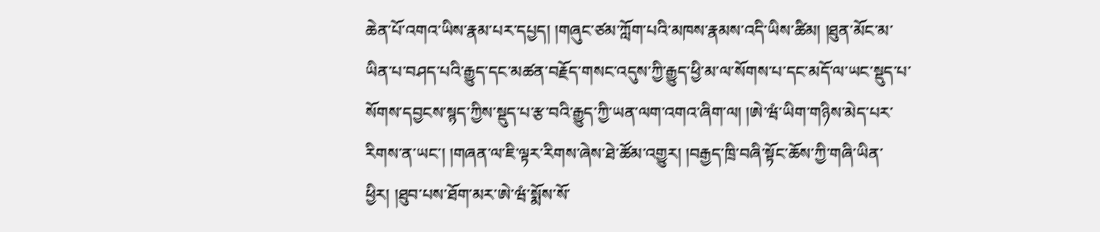ཆེན་པོ་འགའ་ཡིས་རྣམ་པར་དཔྱད། །གཞུང་ཙམ་ཀློག་པའི་མཁས་རྣམས་འདི་ཡིས་ཚིམ། །ཐུན་མོང་མ་ཡིན་པ་བཤད་པའི་རྒྱུད་དང་མཚན་བརྗོད་གསང་འདུས་ཀྱི་རྒྱུད་ཕྱི་མ་ལ་སོགས་པ་དང་མདོ་ལ་ཡང་སྡུད་པ་སོགས་དབྱངས་སྙད་ཀྱིས་སྡུད་པ་རྩ་བའི་རྒྱུད་ཀྱི་ཡན་ལག་འགའ་ཞིག་ལ། །ཨེ་ཝཾ་ཡིག་གཉིས་མེད་པར་རིགས་ན་ཡང་། །གཞན་ལ་ཇི་ལྟར་རིགས་ཞེས་ཐེ་ཚོམ་འགྱུར། །བརྒྱད་ཁྲི་བཞི་སྟོང་ཆོས་ཀྱི་གཞི་ཡིན་ཕྱིར། །ཐུབ་པས་ཐོག་མར་ཨེ་ཝཾ་སྨོས་སོ་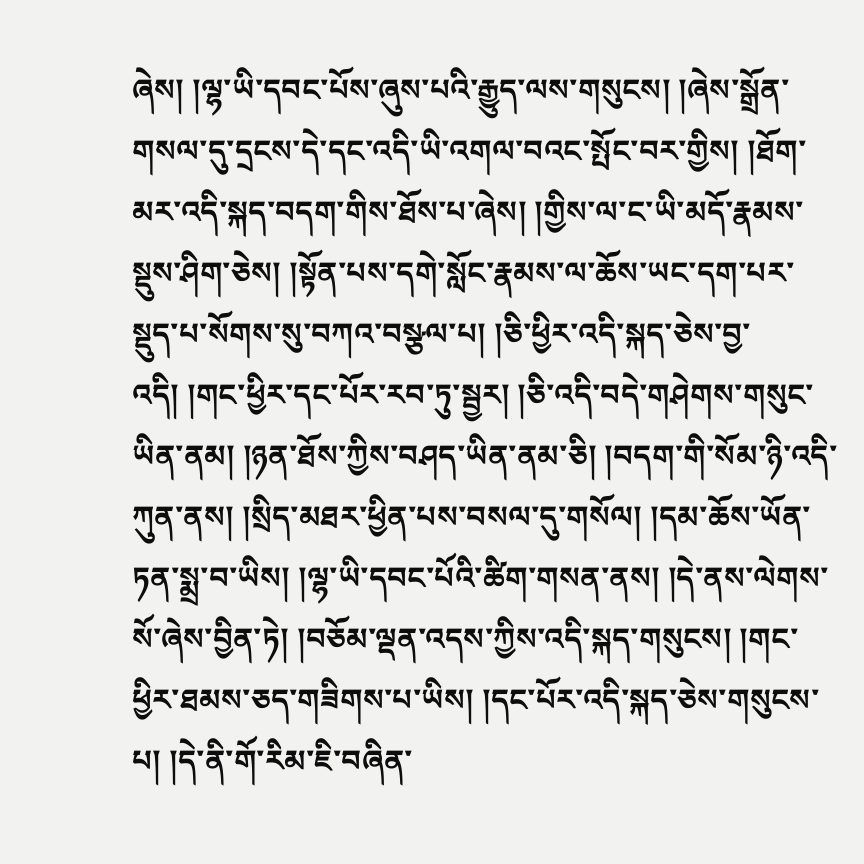ཞེས། །ལྷ་ཡི་དབང་པོས་ཞུས་པའི་རྒྱུད་ལས་གསུངས། །ཞེས་སྒྲོན་གསལ་དུ་དྲངས་དེ་དང་འདི་ཡི་འགལ་བའང་སྤོང་བར་གྱིས། །ཐོག་མར་འདི་སྐད་བདག་གིས་ཐོས་པ་ཞེས། །གྱིས་ལ་ང་ཡི་མདོ་རྣམས་སྡུས་ཤིག་ཅེས། །སྟོན་པས་དགེ་སློང་རྣམས་ལ་ཆོས་ཡང་དག་པར་སྡུད་པ་སོགས་སུ་བཀའ་བསྩལ་པ། །ཅི་ཕྱིར་འདི་སྐད་ཅེས་བྱ་འདི། །གང་ཕྱིར་དང་པོར་རབ་ཏུ་སྦྱར། །ཅི་འདི་བདེ་གཤེགས་གསུང་ཡིན་ནམ། །ཉན་ཐོས་ཀྱིས་བཤད་ཡིན་ནམ་ཅི། །བདག་གི་སོམ་ཉི་འདི་ཀུན་ནས། །སྲིད་མཐར་ཕྱིན་པས་བསལ་དུ་གསོལ། །དམ་ཆོས་ཡོན་ཏན་སྨྲ་བ་ཡིས། །ལྷ་ཡི་དབང་པོའི་ཚིག་གསན་ནས། །དེ་ནས་ལེགས་སོ་ཞེས་བྱིན་ཏེ། །བཅོམ་ལྡན་འདས་ཀྱིས་འདི་སྐད་གསུངས། །གང་ཕྱིར་ཐམས་ཅད་གཟིགས་པ་ཡིས། །དང་པོར་འདི་སྐད་ཅེས་གསུངས་པ། །དེ་ནི་གོ་རིམ་ཇི་བཞིན་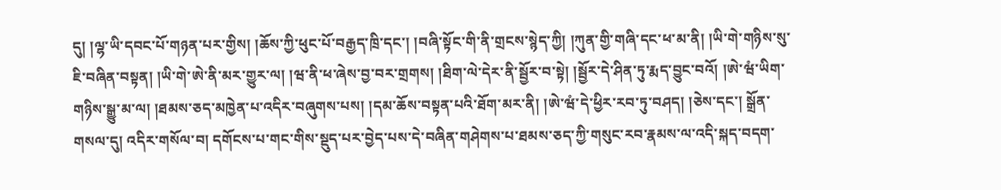དུ། །ལྷ་ཡི་དབང་པོ་གཉན་པར་གྱིས། །ཆོས་ཀྱི་ཕུང་པོ་བརྒྱད་ཁྲི་དང་། །བཞི་སྟོང་གི་ནི་གྲངས་སྙེད་ཀྱི། །ཀུན་གྱི་གཞི་དང་ཕ་མ་ནི། །ཡི་གེ་གཉིས་སུ་ཇི་བཞིན་བསྟན། །ཡི་གེ་ཨེ་ནི་མར་གྱུར་ལ། །ཝ་ནི་ཕ་ཞེས་བྱ་བར་གྲགས། །ཐིག་ལེ་དེར་ནི་སྦྱོར་བ་སྟེ། །སྦྱོར་དེ་ཤིན་ཏུ་རྨད་བྱུང་བའོ། །ཨེ་ཝཾ་ཡིག་གཉིས་སྒྱུ་མ་ལ། །ཐམས་ཅད་མཁྱེན་པ་འདིར་བཞུགས་པས། །དམ་ཆོས་བསྟན་པའི་ཐོག་མར་ནི། །ཨེ་ཝཾ་དེ་ཕྱིར་རབ་ཏུ་བཤད། །ཅེས་དང་། སྒྲོན་གསལ་དུ། འདིར་གསོལ་བ། དགོངས་པ་གང་གིས་སྡུད་པར་བྱེད་པས་དེ་བཞིན་གཤེགས་པ་ཐམས་ཅད་ཀྱི་གསུང་རབ་རྣམས་ལ་འདི་སྐད་བདག་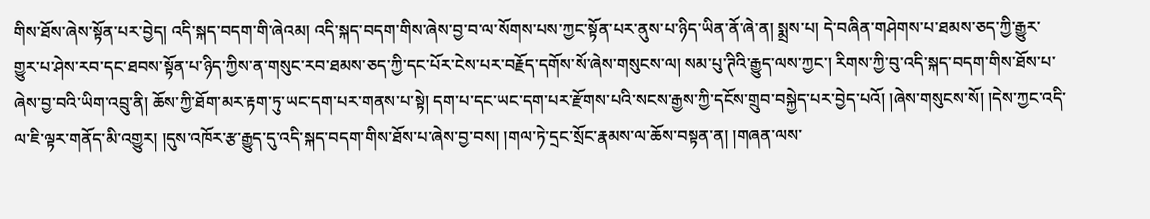གིས་ཐོས་ཞེས་སྟོན་པར་བྱེད། འདི་སྐད་བདག་གི་ཞེའམ། འདི་སྐད་བདག་གིས་ཞེས་བྱ་བ་ལ་སོགས་པས་ཀྱང་སྟོན་པར་ནུས་པ་ཉིད་ཡིན་ནོ་ཞེ་ན། སྨྲས་པ། དེ་བཞིན་གཤེགས་པ་ཐམས་ཅད་ཀྱི་རྒྱུར་གྱུར་པ་ཤེས་རབ་དང་ཐབས་སྟོན་པ་ཉིད་ཀྱིས་ན་གསུང་རབ་ཐམས་ཅད་ཀྱི་དང་པོར་ངེས་པར་བརྗོད་དགོས་སོ་ཞེས་གསུངས་ལ། སམ་པུ་ཊིའི་རྒྱུད་ལས་ཀྱང་། རིགས་ཀྱི་བུ་འདི་སྐད་བདག་གིས་ཐོས་པ་ཞེས་བྱ་བའི་ཡིག་འབྲུ་ནི། ཆོས་ཀྱི་ཐོག་མར་རྟག་ཏུ་ཡང་དག་པར་གནས་པ་སྟེ། དག་པ་དང་ཡང་དག་པར་རྫོགས་པའི་སངས་རྒྱས་ཀྱི་དངོས་གྲུབ་བསྐྱེད་པར་བྱེད་པའོ། །ཞེས་གསུངས་སོ། །དེས་ཀྱང་འདི་ལ་ཇི་ལྟར་གནོད་མི་འགྱུར། །དུས་འཁོར་རྩ་རྒྱུད་དུ་འདི་སྐད་བདག་གིས་ཐོས་པ་ཞེས་བྱ་བས། །གལ་ཏེ་དྲང་སྲོང་རྣམས་ལ་ཆོས་བསྟན་ན། །གཞན་ལས་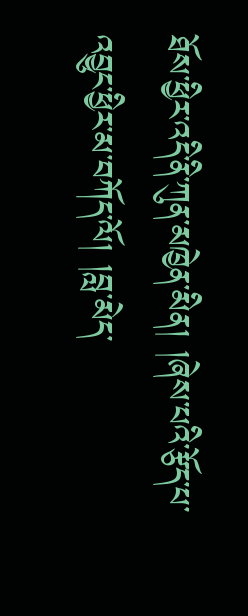ཐོས་ཕྱིར་འདི་ནི་ཀུན་མཁྱེན་མིན། །ཞེས་པའི་རྩོད་པ་འབྱུང་ཕྱིར་མ་བཀོད་ལོ། །བླ་མེད་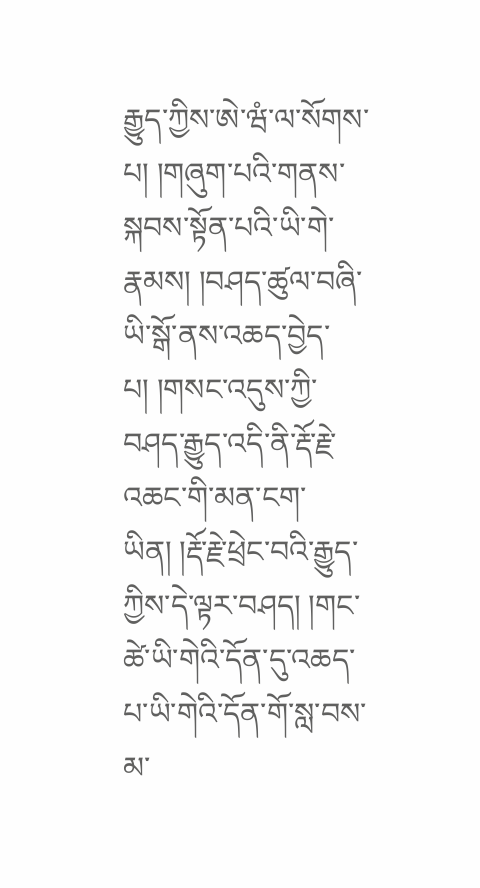རྒྱུད་ཀྱིས་ཨེ་ཝཾ་ལ་སོགས་པ། །གཞུག་པའི་གནས་སྐབས་སྟོན་པའི་ཡི་གེ་རྣམས། །བཤད་ཚུལ་བཞི་ཡི་སྒོ་ནས་འཆད་བྱེད་པ། །གསང་འདུས་ཀྱི་བཤད་རྒྱུད་འདི་ནི་རྡོ་རྗེ་འཆང་གི་མན་ངག་ཡིན། །རྡོ་རྗེ་ཕྲེང་བའི་རྒྱུད་ཀྱིས་དེ་ལྟར་བཤད། །གང་ཚེ་ཡི་གེའི་དོན་དུ་འཆད་པ་ཡི་གེའི་དོན་གོ་སླ་བས་མ་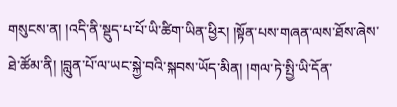གསུངས་ན། །འདི་ནི་སྡུད་པ་པོ་ཡི་ཚིག་ཡིན་ཕྱིར། །སྟོན་པས་གཞན་ལས་ཐོས་ཞེས་ཐེ་ཚོམ་ནི། །བླུན་པོ་ལ་ཡང་སྐྱེ་བའི་སྐབས་ཡོད་མིན། །གལ་ཏེ་སྤྱི་ཡི་དོན་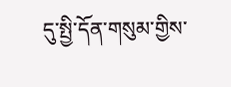དུ་སྤྱི་དོན་གསུམ་གྱིས་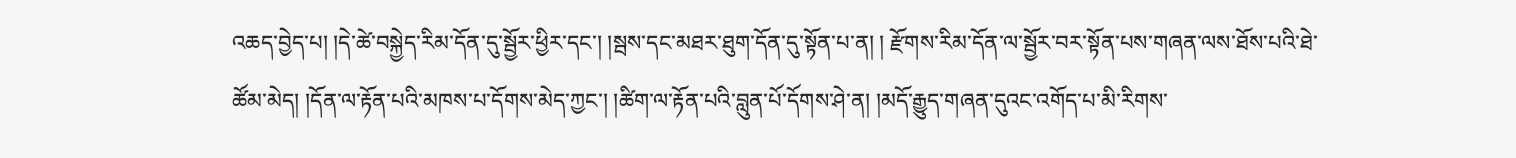འཆད་བྱེད་པ། །དེ་ཚེ་བསྐྱེད་རིམ་དོན་དུ་སྦྱོར་ཕྱིར་དང་། །སྦས་དང་མཐར་ཐུག་དོན་དུ་སྟོན་པ་ན། ། རྫོགས་རིམ་དོན་ལ་སྦྱོར་བར་སྟོན་པས་གཞན་ལས་ཐོས་པའི་ཐེ་ཚོམ་མེད། །དོན་ལ་རྟོན་པའི་མཁས་པ་དོགས་མེད་ཀྱང་། །ཚིག་ལ་རྟོན་པའི་བླུན་པོ་དོགས་ཤེ་ན། །མདོ་རྒྱུད་གཞན་དུའང་འགོད་པ་མི་རིགས་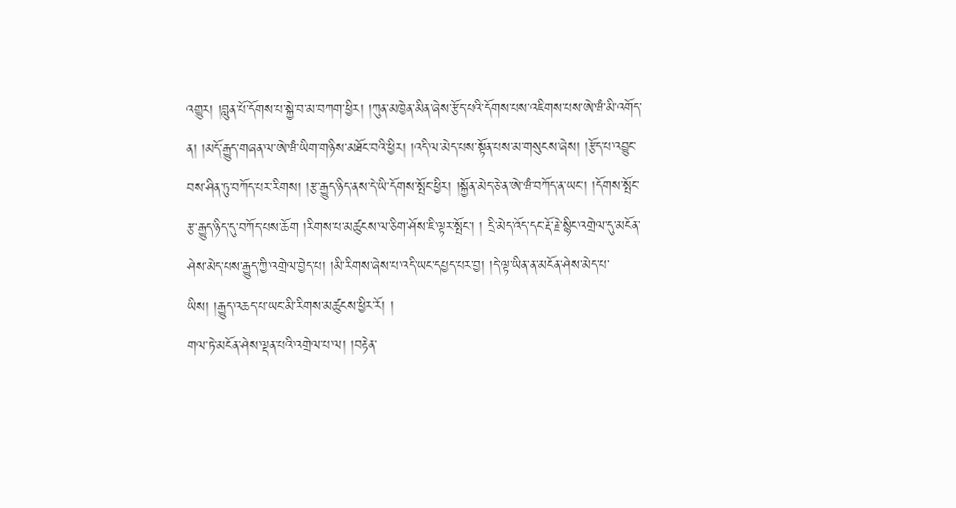འགྱུར། །བླུན་པོ་དོགས་པ་སྐྱེ་བ་མ་བཀག་ཕྱིར། །ཀུན་མཁྱེན་མིན་ཞེས་རྩོད་པའི་དོགས་པས་འཇིགས་པས་ཨེ་ཝཾ་མི་འགོད་ན། །མདོ་རྒྱུད་གཞན་ལ་ཨེ་ཝཾ་ཡིག་གཉིས་མཐོང་བའི་ཕྱིར། །འདི་ལ་མེད་པས་སྟོན་པས་མ་གསུངས་ཞེས། །རྩོད་པ་འབྱུང་བས་ཤིན་ཏུ་བཀོད་པར་རིགས། །རྩ་རྒྱུད་ཉིད་ནས་དེ་ཡི་དོགས་སྤོང་ཕྱིར། །སྐྱོན་མེད་ཅེ་ན་ཨེ་ཝཾ་བཀོད་ན་ཡང་། །དོགས་སྤོང་རྩ་རྒྱུད་ཉིད་དུ་བཀོད་པས་ཆོག །རིགས་པ་མཚུངས་ལ་ཅིག་ཤོས་ཇི་ལྟར་སྤོང་། ། དྲི་མེད་འོད་དང་རྡོ་རྗེ་སྙིང་འགྲེལ་དུ་མངོན་ཤེས་མེད་པས་རྒྱུད་ཀྱི་འགྲེལ་བྱེད་པ། །མི་རིགས་ཞེས་པ་འདི་ཡང་དཔྱད་པར་བྱ། །དེ་ལྟ་ཡིན་ན་མངོན་ཤེས་མེད་པ་ཡིས། །རྒྱུད་འཆད་པ་ཡང་མི་རིགས་མཚུངས་ཕྱིར་རོ། །
གལ་ཏེ་མངོན་ཤེས་ལྡན་པའི་འགྲེལ་པ་ལ། །བརྟེན་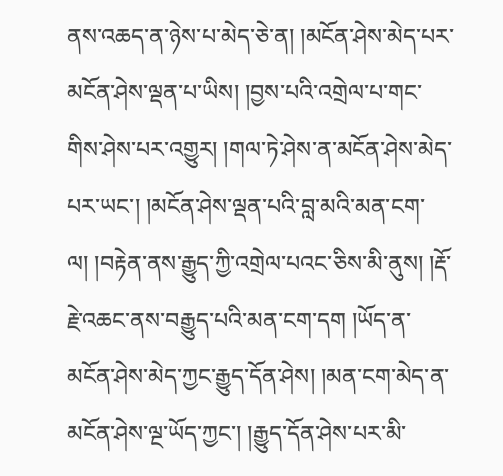ནས་འཆད་ན་ཉེས་པ་མེད་ཅེ་ན། །མངོན་ཤེས་མེད་པར་མངོན་ཤེས་ལྡན་པ་ཡིས། །བྱས་པའི་འགྲེལ་པ་གང་གིས་ཤེས་པར་འགྱུར། །གལ་ཏེ་ཤེས་ན་མངོན་ཤེས་མེད་པར་ཡང་། །མངོན་ཤེས་ལྡན་པའི་བླ་མའི་མན་ངག་ལ། །བརྟེན་ནས་རྒྱུད་ཀྱི་འགྲེལ་པའང་ཅིས་མི་ནུས། །རྡོ་རྗེ་འཆང་ནས་བརྒྱུད་པའི་མན་ངག་དག །ཡོད་ན་མངོན་ཤེས་མེད་ཀྱང་རྒྱུད་དོན་ཤེས། །མན་ངག་མེད་ན་མངོན་ཤེས་ལྔ་ཡོད་ཀྱང་། །རྒྱུད་དོན་ཤེས་པར་མི་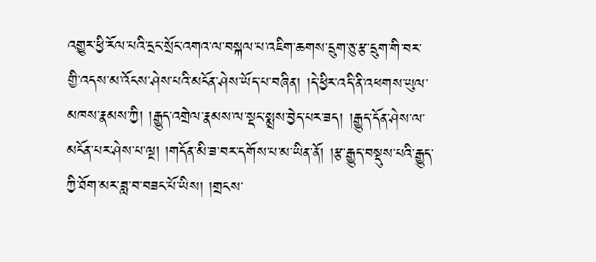འགྱུར་ཕྱི་རོལ་པའི་དྲང་སྲོང་འགའ་ལ་བསྐལ་པ་འཇིག་ཆགས་དྲུག་ཅུ་རྩ་དྲུག་གི་བར་གྱི་འདས་མ་འོངས་ཤེས་པའི་མངོན་ཤེས་ཡོད་པ་བཞིན། །དེ་ཕྱིར་འདི་ནི་འཕགས་ཡུལ་མཁས་རྣམས་ཀྱི། །རྒྱུད་འགྲེལ་རྣམས་ལ་སྡང་སྨྲས་བྱེད་པར་ཟད། །རྒྱུད་དོན་ཤེས་ལ་མངོན་པར་ཤེས་པ་ལྔ། །གདོན་མི་ཟ་བར་དགོས་པ་མ་ཡིན་ནོ། །རྩ་རྒྱུད་བསྡུས་པའི་རྒྱུད་ཀྱི་ཐོག་མར་ཟླ་བ་བཟང་པོ་ཡིས། །གྲངས་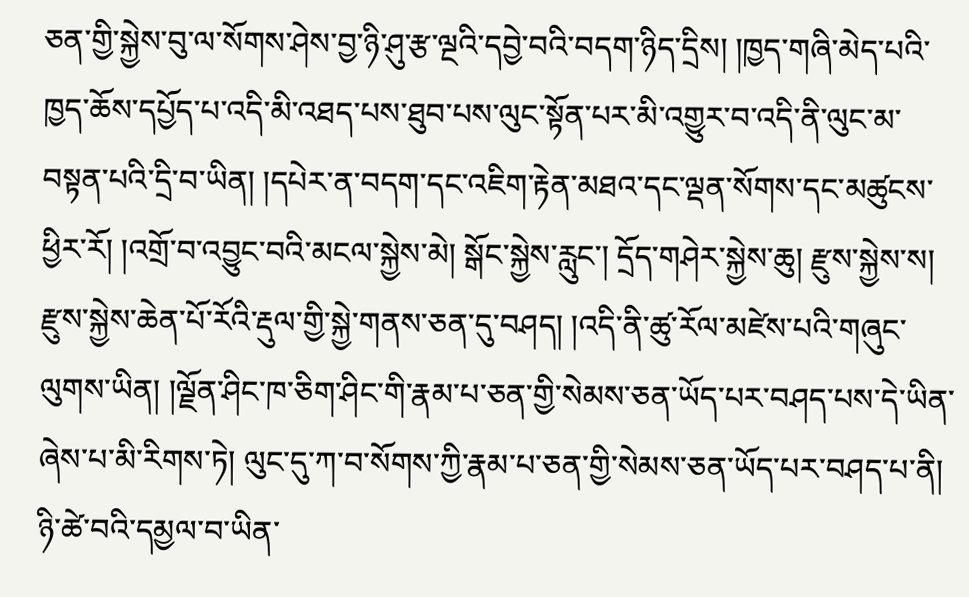ཅན་གྱི་སྐྱེས་བུ་ལ་སོགས་ཤེས་བྱ་ཉི་ཤུ་རྩ་ལྔའི་དབྱེ་བའི་བདག་ཉིད་དྲིས། །ཁྱད་གཞི་མེད་པའི་ཁྱད་ཆོས་དཔྱོད་པ་འདི་མི་འཐད་པས་ཐུབ་པས་ལུང་སྟོན་པར་མི་འགྱུར་བ་འདི་ནི་ལུང་མ་བསྟན་པའི་དྲི་བ་ཡིན། །དཔེར་ན་བདག་དང་འཇིག་རྟེན་མཐའ་དང་ལྡན་སོགས་དང་མཚུངས་ཕྱིར་རོ། །འགྲོ་བ་འབྱུང་བའི་མངལ་སྐྱེས་མེ། སྒོང་སྐྱེས་རླུང་། དྲོད་གཤེར་སྐྱེས་ཆུ། རྫུས་སྐྱེས་ས། རྫུས་སྐྱེས་ཆེན་པོ་རོའི་རྡུལ་གྱི་སྐྱེ་གནས་ཅན་དུ་བཤད། །འདི་ནི་ཚུ་རོལ་མཛེས་པའི་གཞུང་ལུགས་ཡིན། །ལྗོན་ཤིང་ཁ་ཅིག་ཤིང་གི་རྣམ་པ་ཅན་གྱི་སེམས་ཅན་ཡོད་པར་བཤད་པས་དེ་ཡིན་ཞེས་པ་མི་རིགས་ཏེ། ལུང་དུ་ཀ་བ་སོགས་ཀྱི་རྣམ་པ་ཅན་གྱི་སེམས་ཅན་ཡོད་པར་བཤད་པ་ནི། ཉི་ཚེ་བའི་དམྱལ་བ་ཡིན་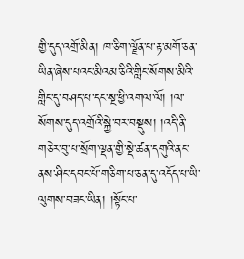གྱི་དུད་འགྲོ་མིན། ཁ་ཅིག་ལྗོན་པ་རྟ་མགོ་ཅན་ཡིན་ཞེས་པའང་མིའམ་ཅིའི་གླིང་སོགས་མིའི་གླིང་དུ་བཤད་པ་དང་སྔ་ཕྱི་འགལ་ལོ། །ལ་སོགས་དུད་འགྲོའི་སྐྱེ་བར་བསྡུས། །འདི་ནི་གཅེར་བུ་པ་སྲོག་ལྡན་གྱི་སྡེ་ཚན་དགུའི་ནང་ནས་ཤིང་དབང་པོ་གཅིག་པ་ཅན་དུ་འདོད་པ་ཡི་ལུགས་བཟང་ཡིན། །སྟོང་པ་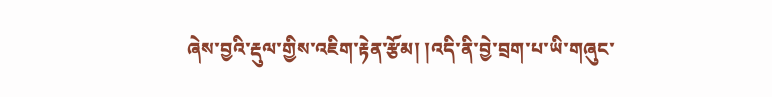ཞེས་བྱའི་རྡུལ་གྱིས་འཇིག་རྟེན་རྩོམ། །འདི་ནི་བྱེ་བྲག་པ་ཡི་གཞུང་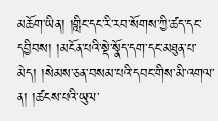མཆོག་ཡིན། །གླིང་དང་རི་རབ་སོགས་ཀྱི་ཚད་དང་དབྱིབས། །མངོན་པའི་སྡེ་སྣོད་དག་དང་མཐུན་པ་མེད། །སེམས་ཅན་བསམ་པའི་དབང་གིས་མི་འགལ་ན། །ཚངས་པའི་ཡུལ་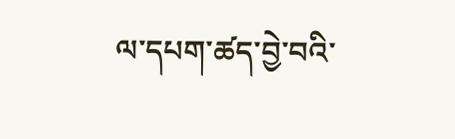ལ་དཔག་ཚད་བྱེ་བའི་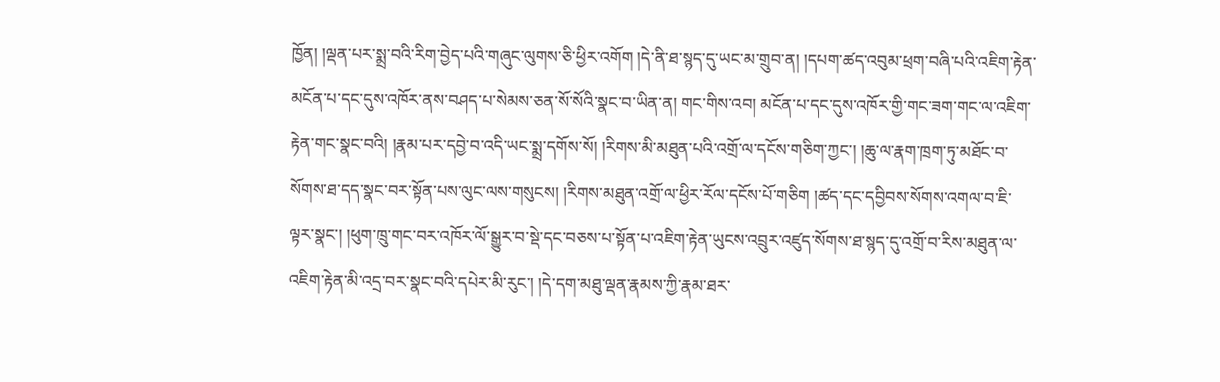ཁྱོན། །ལྡན་པར་སྨྲ་བའི་རིག་བྱེད་པའི་གཞུང་ལུགས་ཅི་ཕྱིར་འགོག །དེ་ནི་ཐ་སྙད་དུ་ཡང་མ་གྲུབ་ན། །དཔག་ཚད་འབུམ་ཕྲག་བཞི་པའི་འཇིག་རྟེན་མངོན་པ་དང་དུས་འཁོར་ནས་བཤད་པ་སེམས་ཅན་སོ་སོའི་སྣང་བ་ཡིན་ན། གང་གིས་འབ། མངོན་པ་དང་དུས་འཁོར་གྱི་གང་ཟག་གང་ལ་འཇིག་རྟེན་གང་སྣང་བའི། །རྣམ་པར་དབྱེ་བ་འདི་ཡང་སྨྲ་དགོས་སོ། །རིགས་མི་མཐུན་པའི་འགྲོ་ལ་དངོས་གཅིག་ཀྱང་། །ཆུ་ལ་རྣག་ཁྲག་ཏུ་མཐོང་བ་སོགས་ཐ་དད་སྣང་བར་སྟོན་པས་ལུང་ལས་གསུངས། །རིགས་མཐུན་འགྲོ་ལ་ཕྱིར་རོལ་དངོས་པོ་གཅིག །ཚད་དང་དབྱིབས་སོགས་འགལ་བ་ཇི་ལྟར་སྣང་། །ཕུག་ཁྲུ་གང་བར་འཁོར་ལོ་སྒྱུར་བ་སྡེ་དང་བཅས་པ་སྟོན་པ་འཇིག་རྟེན་ཡུངས་འབྲུར་འཛུད་སོགས་ཐ་སྙད་དུ་འགྲོ་བ་རིས་མཐུན་ལ་འཇིག་རྟེན་མི་འདྲ་བར་སྣང་བའི་དཔེར་མི་རུང་། །དེ་དག་མཐུ་ལྡན་རྣམས་ཀྱི་རྣམ་ཐར་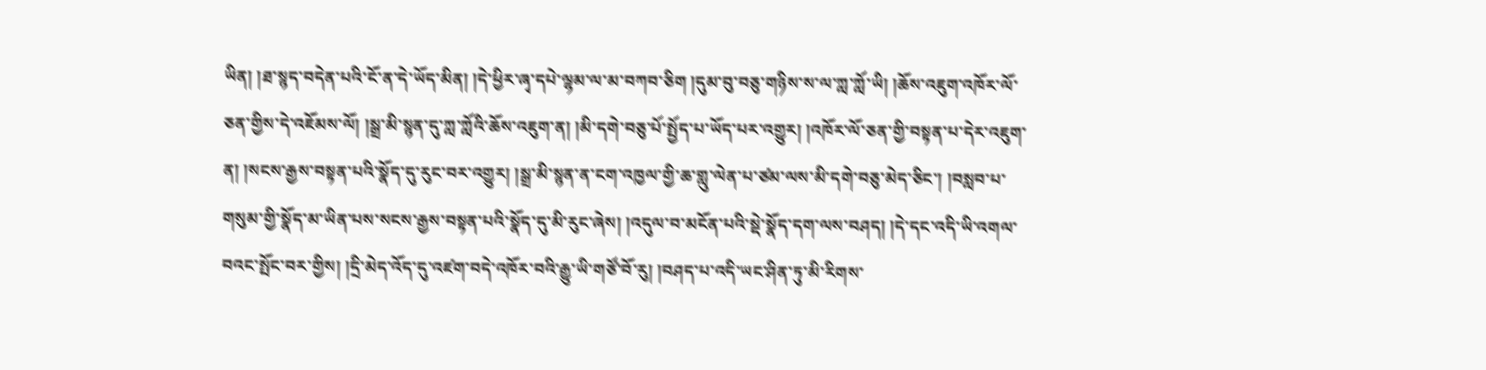ཡིན། །ཐ་སྙད་བདེན་པའི་ངོ་ན་དེ་ཡོད་མིན། །དེ་ཕྱིར་ཞྭ་དཔེ་ལྷམ་ལ་མ་བཀབ་ཅིག །དུམ་བུ་བཅུ་གཉིས་ས་ལ་ཀླ་ཀློ་ཡི། །ཆོས་འཇུག་འཁོར་ལོ་ཅན་གྱིས་དེ་འཇོམས་ལོ། །སྒྲ་མི་སྙན་དུ་ཀླ་ཀློའི་ཆོས་འཇུག་ན། །མི་དགེ་བཅུ་པོ་སྤྱོད་པ་ཡོད་པར་འགྱུར། །འཁོར་ལོ་ཅན་གྱི་བསྟན་པ་དེར་འཇུག་ན། །སངས་རྒྱས་བསྟན་པའི་སྣོད་དུ་རུང་བར་འགྱུར། །སྒྲ་མི་སྙན་ན་ངག་འཁྱལ་གྱི་ཆ་གླུ་ལེན་པ་ཙམ་ལས་མི་དགེ་བཅུ་མེད་ཅིང་། །བསླབ་པ་གསུམ་གྱི་སྣོད་མ་ཡིན་པས་སངས་རྒྱས་བསྟན་པའི་སྣོད་དུ་མི་རུང་ཞེས། །འདུལ་བ་མངོན་པའི་སྡེ་སྣོད་དག་ལས་བཤད། །དེ་དང་འདི་ཡི་འགལ་བའང་སྤོང་བར་གྱིས། །དྲི་མེད་འོད་དུ་འཛག་བདེ་འཁོར་བའི་རྒྱུ་ཡི་གཙོ་བོ་རུ། །བཤད་པ་འདི་ཡང་ཤིན་ཏུ་མི་རིགས་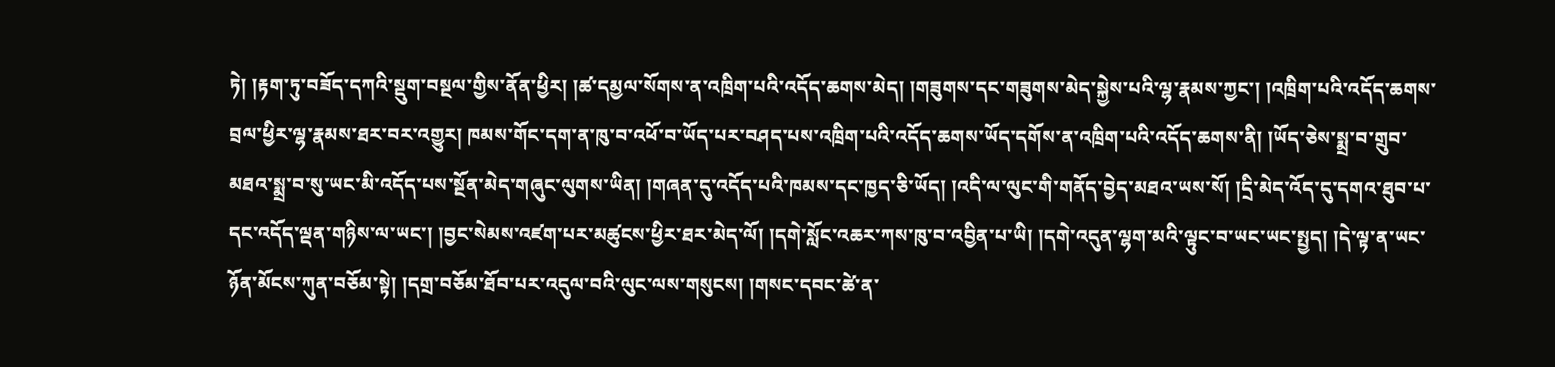ཏེ། །རྟག་ཏུ་བཟོད་དཀའི་སྡུག་བསྔལ་གྱིས་ནོན་ཕྱིར། །ཚ་དམྱལ་སོགས་ན་འཁྲིག་པའི་འདོད་ཆགས་མེད། །གཟུགས་དང་གཟུགས་མེད་སྐྱེས་པའི་ལྷ་རྣམས་ཀྱང་། །འཁྲིག་པའི་འདོད་ཆགས་བྲལ་ཕྱིར་ལྷ་རྣམས་ཐར་བར་འགྱུར། ཁམས་གོང་དག་ན་ཁུ་བ་འཕོ་བ་ཡོད་པར་བཤད་པས་འཁྲིག་པའི་འདོད་ཆགས་ཡོད་དགོས་ན་འཁྲིག་པའི་འདོད་ཆགས་ནི། །ཡོད་ཅེས་སྨྲ་བ་གྲུབ་མཐའ་སྨྲ་བ་སུ་ཡང་མི་འདོད་པས་སྔོན་མེད་གཞུང་ལུགས་ཡིན། །གཞན་དུ་འདོད་པའི་ཁམས་དང་ཁྱད་ཅི་ཡོད། །འདི་ལ་ལུང་གི་གནོད་བྱེད་མཐའ་ཡས་སོ། །དྲི་མེད་འོད་དུ་དགའ་ཐུབ་པ་དང་འདོད་ལྡན་གཉིས་ལ་ཡང་། །བྱང་སེམས་འཛག་པར་མཚུངས་ཕྱིར་ཐར་མེད་ལོ། །དགེ་སློང་འཆར་ཀས་ཁུ་བ་འབྱིན་པ་ཡི། །དགེ་འདུན་ལྷག་མའི་ལྟུང་བ་ཡང་ཡང་སྤྱད། །དེ་ལྟ་ན་ཡང་ཉོན་མོངས་ཀུན་བཅོམ་སྟེ། །དགྲ་བཅོམ་ཐོབ་པར་འདུལ་བའི་ལུང་ལས་གསུངས། །གསང་དབང་ཚེ་ན་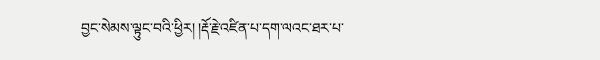བྱང་སེམས་ལྟུང་བའི་ཕྱིར། །རྡོ་རྗེ་འཛིན་པ་དག་ལའང་ཐར་པ་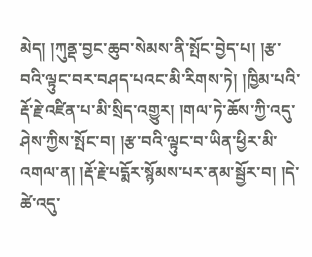མེད། །ཀུནྡ་བྱང་ཆུབ་སེམས་ནི་སྤོང་བྱེད་པ། །རྩ་བའི་ལྟུང་བར་བཤད་པའང་མི་རིགས་ཏེ། །ཁྱིམ་པའི་རྡོ་རྗེ་འཛིན་པ་མི་སྲིད་འགྱུར། །གལ་ཏེ་ཆོས་ཀྱི་འདུ་ཤེས་ཀྱིས་སྤོང་བ། །རྩ་བའི་ལྟུང་བ་ཡིན་ཕྱིར་མི་འགལ་ན། །རྡོ་རྗེ་པདྨོར་སྙོམས་པར་ནམ་སྦྱོར་བ། །དེ་ཚེ་འདུ་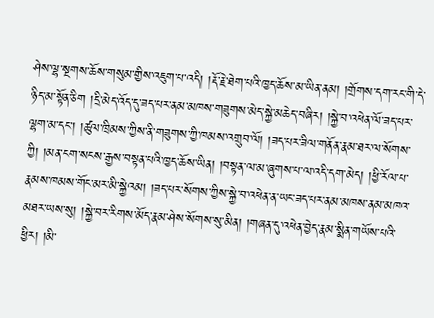ཤེས་ལྷ་སྔགས་ཆོས་གསུམ་གྱིས་འཇུག་པ་འདི། །རྡོ་རྗེ་ཐེག་པའི་ཁྱད་ཆོས་མ་ཡིན་ནམ། །གྲོགས་དག་རང་གི་དེ་ཉིད་མ་སྟོན་ཅིག །དྲི་མེད་འོད་དུ་ཟད་པར་ནམ་མཁས་གཟུགས་མེད་སྐྱེ་མཆེད་བཞིར། །སྐྱེ་བ་འཕེན་ལོ་ཟད་པར་ལྷག་མ་དང་། །ཚུལ་ཁྲིམས་ཀྱིས་ནི་གཟུགས་ཀྱི་ཁམས་འགྲུབ་ལོ། །ཟད་པར་ཟིལ་གནོན་རྣམ་ཐར་ལ་སོགས་ཀྱི། །མན་ངག་སངས་རྒྱས་བསྟན་པའི་ཁྱད་ཆོས་ཡིན། །བསྟན་ལ་མ་ཞུགས་པ་ལ་འདི་དག་མེད། །ཕྱི་རོལ་པ་རྣམས་ཁམས་གོང་མར་མི་སྐྱེའམ། །ཟད་པར་སོགས་ཀྱིས་སྐྱེ་བ་འཕེན་ན་ཡང་ཟད་པར་ནམ་མཁས་ནམ་མཁའ་མཐར་ཡས་སུ། །སྐྱེ་བར་རིགས་མོད་རྣམ་ཤེས་སོགས་སུ་མིན། །གཞན་དུ་འཕེན་བྱེད་རྣམ་སྨིན་གཡོས་པའི་ཕྱིར། །མི་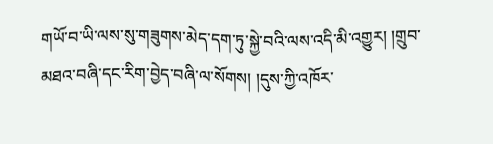གཡོ་བ་ཡི་ལས་སུ་གཟུགས་མེད་དག་ཏུ་སྐྱེ་བའི་ལས་འདི་མི་འགྱུར། །གྲུབ་མཐའ་བཞི་དང་རིག་བྱེད་བཞི་ལ་སོགས། །དུས་ཀྱི་འཁོར་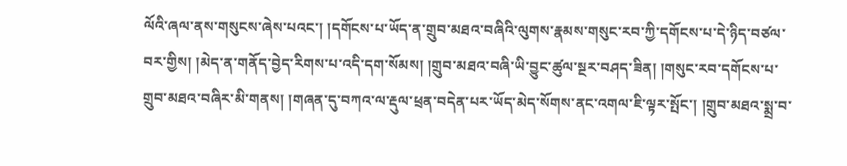ལོའི་ཞལ་ནས་གསུངས་ཞེས་པའང་། །དགོངས་པ་ཡོད་ན་གྲུབ་མཐའ་བཞིའི་ལུགས་རྣམས་གསུང་རབ་ཀྱི་དགོངས་པ་དེ་ཉིད་བཙལ་བར་གྱིས། །མེད་ན་གནོད་བྱེད་རིགས་པ་འདི་དག་སོམས། །གྲུབ་མཐའ་བཞི་ཡི་བྱུང་ཚུལ་སྔར་བཤད་ཟིན། །གསུང་རབ་དགོངས་པ་གྲུབ་མཐའ་བཞིར་མི་གནས། །གཞན་དུ་བཀའ་ལ་རྡུལ་ཕྲན་བདེན་པར་ཡོད་མེད་སོགས་ནང་འགལ་ཇི་ལྟར་སྤོང་། །གྲུབ་མཐའ་སྨྲ་བ་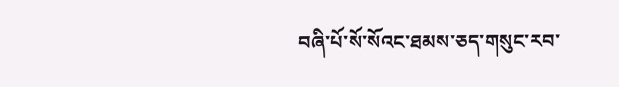བཞི་པོ་སོ་སོའང་ཐམས་ཅད་གསུང་རབ་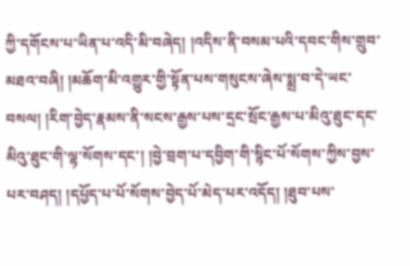ཀྱི་དགོངས་པ་ཡིན་པ་འདི་མི་བཞེད། །འདིས་ནི་བསམ་པའི་དབང་གིས་གྲུབ་མཐའ་བཞི། །མཆོག་མི་འགྱུར་གྱི་སྟོན་པས་གསུངས་ཞེས་སྨྲ་བ་དེ་ཡང་བསལ། །རིག་བྱེད་རྣམས་ནི་སངས་རྒྱས་པས་དྲང་སྲོང་རྒྱས་པ་མིའུ་ཐུང་དང་མིའུ་ཐུང་གི་ལྷ་སོགས་དང་། །བྱེ་བྲག་པ་དབྱིག་གི་སྙིང་པོ་སོགས་ཀྱིས་བྱས་པར་བཤད། །དཔྱོད་པ་པོ་སོགས་བྱེད་པོ་མེད་པར་འདོད། །ཐུབ་པས་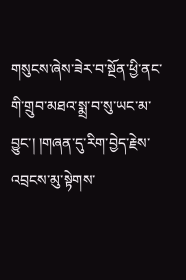གསུངས་ཞེས་ཟེར་བ་སྔོན་ཕྱི་ནང་གི་གྲུབ་མཐའ་སྨྲ་བ་སུ་ཡང་མ་བྱུང་། །གཞན་དུ་རིག་བྱེད་རྗེས་འབྲངས་མུ་སྟེགས་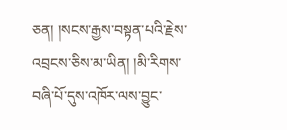ཅན། །སངས་རྒྱས་བསྟན་པའི་རྗེས་འབྲངས་ཅིས་མ་ཡིན། །མི་རིགས་བཞི་པོ་དུས་འཁོར་ལས་བྱུང་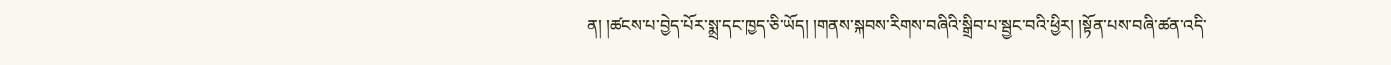ན། །ཚངས་པ་བྱེད་པོར་སྨྲ་དང་ཁྱད་ཅི་ཡོད། །གནས་སྐབས་རིགས་བཞིའི་སྒྲིབ་པ་སྦྱང་བའི་ཕྱིར། །སྟོན་པས་བཞི་ཚན་འདི་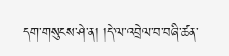དག་གསུངས་ཤེ་ན། །དེ་ལ་འབྲེལ་བ་བཞི་ཚན་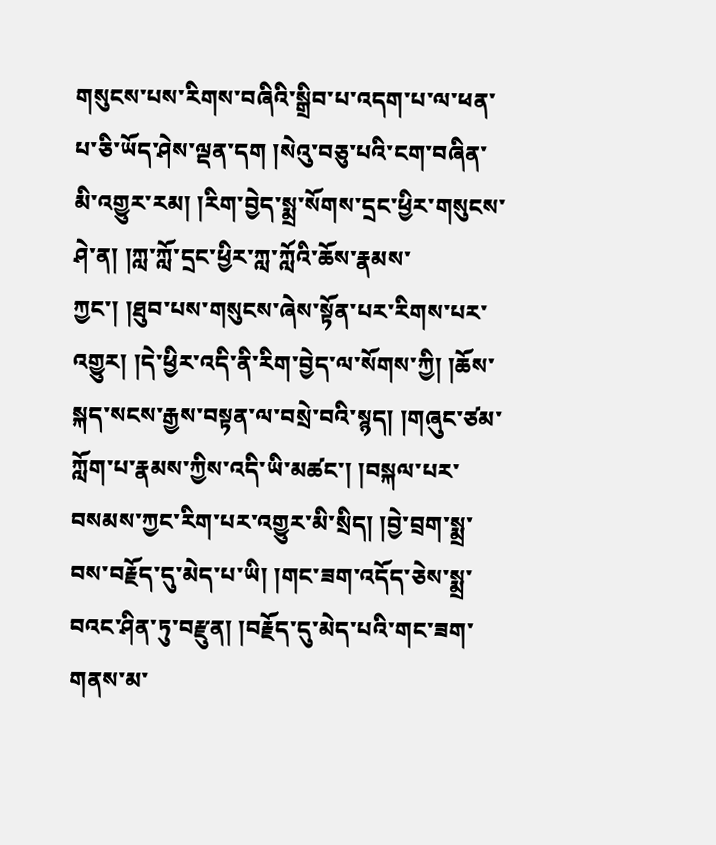གསུངས་པས་རིགས་བཞིའི་སྒྲིབ་པ་འདག་པ་ལ་ཕན་པ་ཅི་ཡོད་ཤེས་ལྡན་དག །སེའུ་བཅུ་པའི་ངག་བཞིན་མི་འགྱུར་རམ། །རིག་བྱེད་སྨྲ་སོགས་དྲང་ཕྱིར་གསུངས་ཤེ་ན། །ཀླ་ཀློ་དྲང་ཕྱིར་ཀླ་ཀློའི་ཆོས་རྣམས་ཀྱང་། །ཐུབ་པས་གསུངས་ཞེས་སྟོན་པར་རིགས་པར་འགྱུར། །དེ་ཕྱིར་འདི་ནི་རིག་བྱེད་ལ་སོགས་ཀྱི། །ཆོས་སྐད་སངས་རྒྱས་བསྟན་ལ་བསྲེ་བའི་སྙད། །གཞུང་ཙམ་ཀློག་པ་རྣམས་ཀྱིས་འདི་ཡི་མཚང་། །བསྐལ་པར་བསམས་ཀྱང་རིག་པར་འགྱུར་མི་སྲིད། །བྱེ་བྲག་སྨྲ་བས་བརྗོད་དུ་མེད་པ་ཡི། །གང་ཟག་འདོད་ཅེས་སྨྲ་བའང་ཤིན་ཏུ་བརྫུན། །བརྗོད་དུ་མེད་པའི་གང་ཟག་གནས་མ་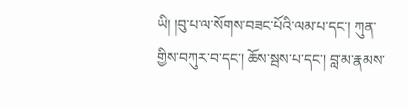ཡི། །བུ་པ་ལ་སོགས་བཟང་པོའི་ལམ་པ་དང་། ཀུན་གྱིས་བཀུར་བ་དང་། ཆོས་སྦས་པ་དང་། བླ་མ་རྣམས་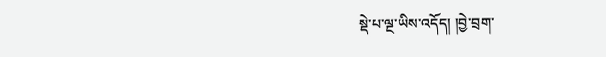སྡེ་པ་ལྔ་ཡིས་འདོད། །བྱེ་བྲག་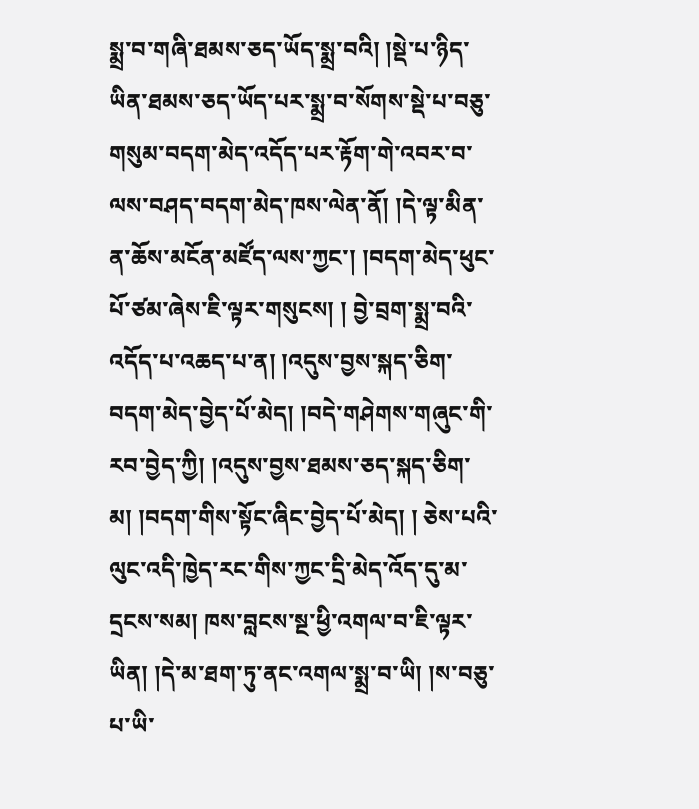སྨྲ་བ་གཞི་ཐམས་ཅད་ཡོད་སྨྲ་བའི། །སྡེ་པ་ཉིད་ཡིན་ཐམས་ཅད་ཡོད་པར་སྨྲ་བ་སོགས་སྡེ་པ་བཅུ་གསུམ་བདག་མེད་འདོད་པར་རྟོག་གེ་འབར་བ་ལས་བཤད་བདག་མེད་ཁས་ལེན་ནོ། །དེ་ལྟ་མིན་ན་ཆོས་མངོན་མཛོད་ལས་ཀྱང་། །བདག་མེད་ཕུང་པོ་ཙམ་ཞེས་ཇི་ལྟར་གསུངས། ། བྱེ་བྲག་སྨྲ་བའི་འདོད་པ་འཆད་པ་ན། །འདུས་བྱས་སྐད་ཅིག་བདག་མེད་བྱེད་པོ་མེད། །བདེ་གཤེགས་གཞུང་གི་རབ་བྱེད་ཀྱི། །འདུས་བྱས་ཐམས་ཅད་སྐད་ཅིག་མ། །བདག་གིས་སྟོང་ཞིང་བྱེད་པོ་མེད། ། ཅེས་པའི་ལུང་འདི་ཁྱེད་རང་གིས་ཀྱང་དྲི་མེད་འོད་དུ་མ་དྲངས་སམ། ཁས་བླངས་སྔ་ཕྱི་འགལ་བ་ཇི་ལྟར་ཡིན། །དེ་མ་ཐག་ཏུ་ནང་འགལ་སྨྲ་བ་ཡི། །ས་བཅུ་པ་ཡི་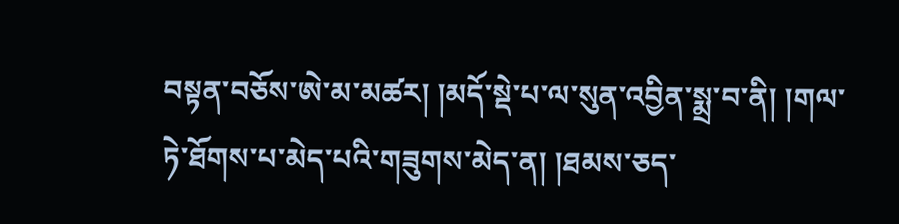བསྟན་བཅོས་ཨེ་མ་མཚར། །མདོ་སྡེ་པ་ལ་སུན་འབྱིན་སྨྲ་བ་ནི། །གལ་ཏེ་ཐོགས་པ་མེད་པའི་གཟུགས་མེད་ན། །ཐམས་ཅད་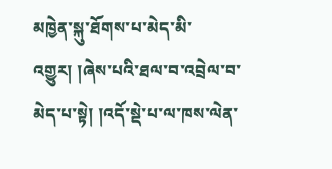མཁྱེན་སྐུ་ཐོགས་པ་མེད་མི་འགྱུར། །ཞེས་པའི་ཐལ་བ་འབྲེལ་བ་མེད་པ་སྟེ། །འདོ་སྡེ་པ་ལ་ཁས་ལེན་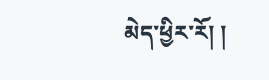མེད་ཕྱིར་རོ། །